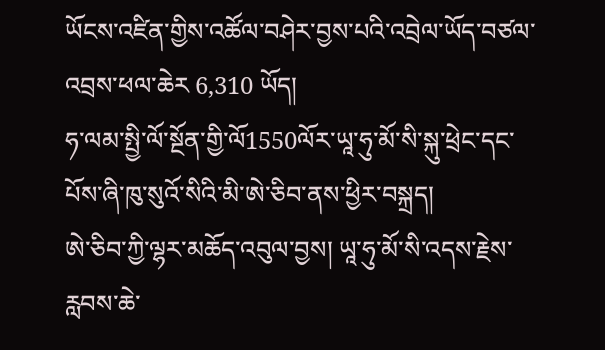ཡོངས་འཛིན་གྱིས་འཚོལ་བཤེར་བྱས་པའི་འབྲེལ་ཡོད་བཙལ་འབྲས་ཕལ་ཆེར 6,310 ཡོད།
ཧ་ལམ་སྤྱི་ལོ་སྔོན་གྱི་ལོ1550ལོར་ཡཱ་ཧུ་མོ་སི་སྐུ་ཕྲེང་དང་པོས་ཞི་ཁུ་སུའོ་སིའི་མི་ཨེ་ཅིབ་ནས་ཕྱིར་བསྐྲད།
ཨེ་ཅིབ་ཀྱི་ལྷར་མཆོད་འབུལ་བྱས། ཡཱ་ཧུ་མོ་སི་འདས་རྗེས་རླབས་ཆེ་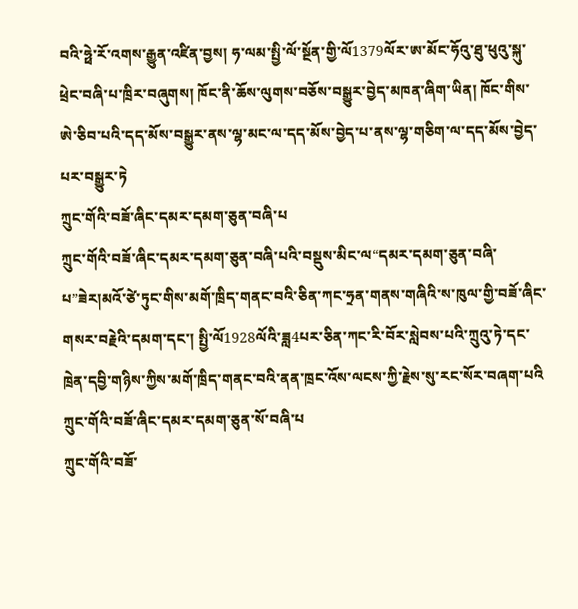བའི་ཧྥེ་རོ་འགས་རྒྱུན་འཛིན་བྱས། ཧ་ལམ་སྤྱི་ལོ་སྔོན་གྱི་ལོ1379ལོར་ཨ་མོང་ཧོའུ་ཐུ་ཕུའུ་སྐུ་ཕྲེང་བཞི་པ་ཁྲིར་བཞུགས། ཁོང་ནི་ཆོས་ལུགས་བཅོས་བསྒྱུར་བྱེད་མཁན་ཞིག་ཡིན། ཁོང་གིས་ཨེ་ཅིབ་པའི་དད་མོས་བསྒྱུར་ནས་ལྷ་མང་ལ་དད་མོས་བྱེད་པ་ནས་ལྷ་གཅིག་ལ་དད་མོས་བྱེད་པར་བསྒྱུར་ཏེ
ཀྲུང་གོའི་བཟོ་ཞིང་དམར་དམག་ཅུན་བཞི་པ
ཀྲུང་གོའི་བཟོ་ཞིང་དམར་དམག་ཅུན་བཞི་པའི་བསྡུས་མིང་ལ“དམར་དམག་ཅུན་བཞི་པ”ཟེར།མའོ་ཙེ་ཏུང་གིས་མགོ་ཁྲིད་གནང་བའི་ཅིན་ཀང་ཧྲན་གནས་གཞིའི་ས་ཁུལ་གྱི་བཟོ་ཞིང་གསར་བརྗེའི་དམག་དང་། སྤྱི་ལོ1928ལོའི་ཟླ4པར་ཅིན་ཀང་རི་བོར་སླེབས་པའི་ཀྲུའུ་ཏེ་དང་ཁྲེན་དབྱི་གཉིས་ཀྱིས་མགོ་ཁྲིད་གནང་བའི་ནན་ཁྲང་འོས་ལངས་ཀྱི་རྗེས་སུ་རང་སོར་བཞག་པའི
ཀྲུང་གོའི་བཟོ་ཞིང་དམར་དམག་ཅུན་སོ་བཞི་པ
ཀྲུང་གོའི་བཟོ་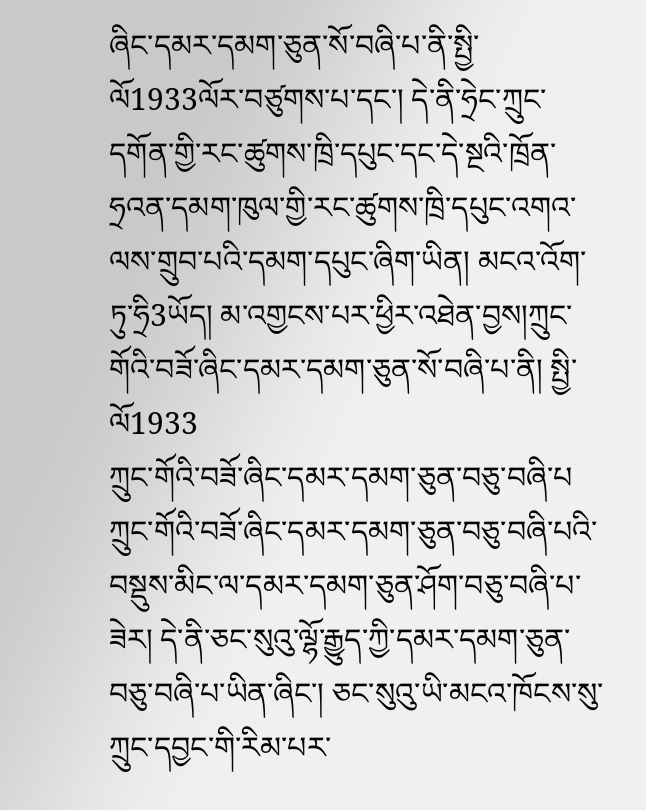ཞིང་དམར་དམག་ཅུན་སོ་བཞི་པ་ནི་སྤྱི་ལོ1933ལོར་བཙུགས་པ་དང་། དེ་ནི་ཧྲེང་ཀྲུང་དགོན་གྱི་རང་ཚུགས་ཁྲི་དཔུང་དང་དེ་སྔའི་ཁྲོན་ཧྲའན་དམག་ཁུལ་གྱི་རང་ཚུགས་ཁྲི་དཔུང་འགའ་ལས་གྲུབ་པའི་དམག་དཔུང་ཞིག་ཡིན། མངའ་འོག་ཏུ་ཧྲི3ཡོད། མ་འགྱངས་པར་ཕྱིར་འཐེན་བྱས།ཀྲུང་གོའི་བཟོ་ཞིང་དམར་དམག་ཅུན་སོ་བཞི་པ་ནི། སྤྱི་ལོ1933
ཀྲུང་གོའི་བཟོ་ཞིང་དམར་དམག་ཅུན་བཅུ་བཞི་པ
ཀྲུང་གོའི་བཟོ་ཞིང་དམར་དམག་ཅུན་བཅུ་བཞི་པའི་བསྡུས་མིང་ལ་དམར་དམག་ཅུན་ཤོག་བཅུ་བཞི་པ་ཟེར། དེ་ནི་ཅང་སུའུ་ལྷོ་རྒྱུད་ཀྱི་དམར་དམག་ཅུན་བཅུ་བཞི་པ་ཡིན་ཞིང་། ཅང་སུའུ་ཡི་མངའ་ཁོངས་སུ་ཀྲུང་དབྱང་གི་རིམ་པར་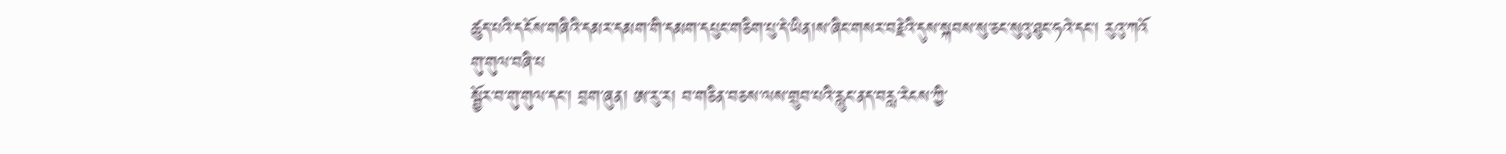ཚུད་པའི་དངོས་གཞིའི་དམར་དམག་གི་དམག་དཔུང་གཅིག་པུ་དེ་ཡིན།ས་ཞིང་གསར་བརྗེའི་དུས་སྐབས་སུ་ཅང་སུའུ་ཐུང་ཧའེ་དང་། རུའུ་ཀའོ
གུ་གུལ་བཞི་པ
སྦྱོར་བ་གུ་གུལ་དང་། བྲག་ཞུན། ཨ་རུ་ར། བ་གཅིན་བཅས་ལས་གྲུབ་པའི་རླུང་ནད་བརླ་རེངས་ཀྱི་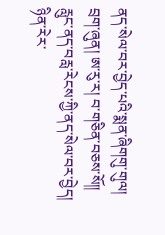ནད་སེལ་བར་བྱེད་པའི་སྨན་ཞིགགུ་གུལ། བྲག་ཞུན། ཨ་རུ་ར། བ་གཅིན་བཅས་སོ༎ རླུང་ནད་བརླ་རེངས་ཀྱི་ནད་སེལ་བར་བྱེད། ཉིན་རེར་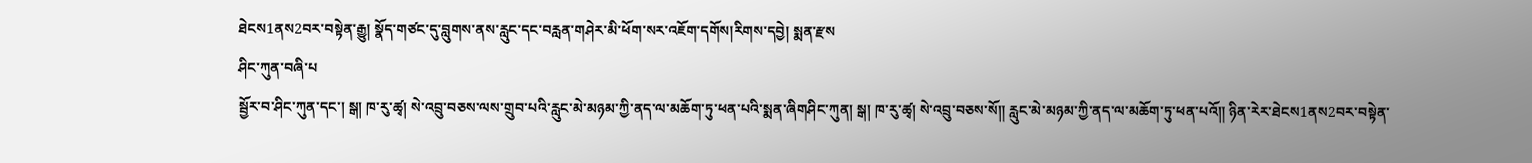ཐེངས1ནས2བར་བསྟེན་རྒྱུ། སྣོད་གཙང་དུ་བླུགས་ནས་རླུང་དང་བརླན་གཤེར་མི་ཕོག་སར་འཇོག་དགོས།རིགས་དབྱེ། སྨན་རྫས
ཤིང་ཀུན་བཞི་པ
སྦྱོར་བ་ཤིང་ཀུན་དང་། སྒ། ཁ་རུ་ཚྭ། སེ་འབྲུ་བཅས་ལས་གྲུབ་པའི་རླུང་མེ་མཉམ་ཀྱི་ནད་ལ་མཆོག་ཏུ་ཕན་པའི་སྨན་ཞིགཤིང་ཀུན། སྒ། ཁ་རུ་ཚྭ། སེ་འབྲུ་བཅས་སོ༎ རླུང་མེ་མཉམ་ཀྱི་ནད་ལ་མཆོག་ཏུ་ཕན་པའོ༎ ཉིན་རེར་ཐེངས1ནས2བར་བསྟེན་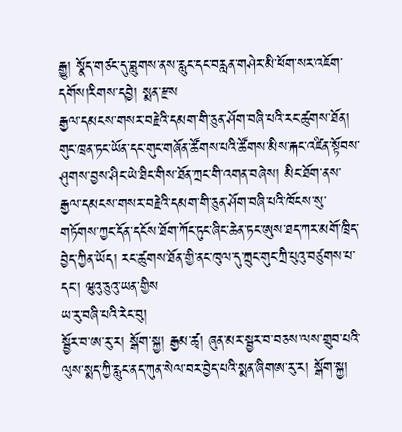རྒྱུ། སྣོད་གཙང་དུ་བླུགས་ནས་རླུང་དང་བརླན་གཤེར་མི་ཕོག་སར་འཇོག་དགོས།རིགས་དབྱེ། སྨན་རྫས
རྒྱལ་དམངས་གསར་བརྗེའི་དམག་གི་ཅུན་ཤོག་བཞི་པའི་རང་ཚུགས་ཐོན།
གུང་ཁྲན་ཏང་ཡོན་དང་གུང་གཞོན་ཚོགས་པའི་ཚོགས་མིས་རྐང་འཛིན་སྟོབས་ཤུགས་བྱས་ཤིང་ཡེ་ཐིང་གིས་ཐོན་ཀྲང་གི་འགན་བཞེས། མིང་ཐོག་ནས་རྒྱལ་དམངས་གསར་བརྗེའི་དམག་གི་ཅུན་ཤོག་བཞི་པའི་ཁོངས་སུ་གཏོགས་ཀྱང་དོན་དངོས་ཐོག་ཀོང་ཏུང་ཞིང་ཆེན་ཏང་ཨུས་ཐད་ཀར་མགོ་ཁྲིད་བྱེད་ཀྱིན་ཡོད། རང་ཚུགས་ཐོན་གྱི་ནང་ཁུལ་དུ་ཀྲུང་གུང་ཀྲི་པུའུ་བཙུགས་པ་དང་། ཝུའུ་ཅུའུ་ཡན་གྱིས
ཡ་རུ་བཞི་པའི་རེང་བུ།
སྦྱོར་བ་ཨ་རུ་ར། སྒོག་སྐྱ། རྒྱམ་ཚྭ། ཞུན་མར་སྦྱར་བ་བཅས་ལས་གྲུབ་པའི་ལུས་སྨད་ཀྱི་རླུང་ནད་ཀུན་སེལ་བར་བྱེད་པའི་སྨན་ཞིགཨ་རུ་ར། སྒོག་སྐྱ།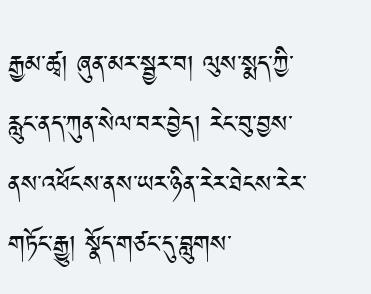རྒྱམ་ཚྭ། ཞུན་མར་སྦྱར་བ། ལུས་སྨད་ཀྱི་རླུང་ནད་ཀུན་སེལ་བར་བྱེད། རེང་བུ་བྱས་ནས་འཕོངས་ནས་ཡར་ཉིན་རེར་ཐེངས་རེར་གཏོང་རྒྱུ། སྣོད་གཙང་དུ་བླུགས་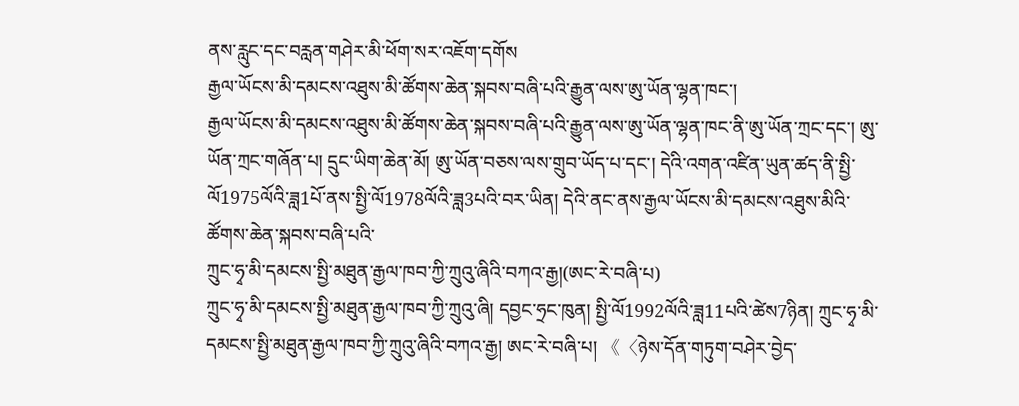ནས་རླུང་དང་བརླན་གཤེར་མི་ཕོག་སར་འཇོག་དགོས
རྒྱལ་ཡོངས་མི་དམངས་འཐུས་མི་ཚོགས་ཆེན་སྐབས་བཞི་པའི་རྒྱུན་ལས་ཨུ་ཡོན་ལྷན་ཁང་།
རྒྱལ་ཡོངས་མི་དམངས་འཐུས་མི་ཚོགས་ཆེན་སྐབས་བཞི་པའི་རྒྱུན་ལས་ཨུ་ཡོན་ལྷན་ཁང་ནི་ཨུ་ཡོན་ཀྲང་དང་། ཨུ་ཡོན་ཀྲང་གཞོན་པ། དྲུང་ཡིག་ཆེན་མོ། ཨུ་ཡོན་བཅས་ལས་གྲུབ་ཡོད་པ་དང་། དེའི་འགན་འཛིན་ཡུན་ཚད་ནི་སྤྱི་ལོ1975ལོའི་ཟླ1པོ་ནས་སྤྱི་ལོ1978ལོའི་ཟླ3པའི་བར་ཡིན། དེའི་ནང་ནས་རྒྱལ་ཡོངས་མི་དམངས་འཐུས་མིའི་ཚོགས་ཆེན་སྐབས་བཞི་པའི་
ཀྲུང་ཧྭ་མི་དམངས་སྤྱི་མཐུན་རྒྱལ་ཁབ་ཀྱི་ཀྲུའུ་ཞིའི་བཀའ་རྒྱ།(ཨང་རེ་བཞི་པ)
ཀྲུང་ཧྭ་མི་དམངས་སྤྱི་མཐུན་རྒྱལ་ཁབ་ཀྱི་ཀྲུའུ་ཞི། དབྱང་ཧྲང་ཁུན། སྤྱི་ལོ1992ལོའི་ཟླ11པའི་ཚེས7ཉིན། ཀྲུང་ཧྭ་མི་དམངས་སྤྱི་མཐུན་རྒྱལ་ཁབ་ཀྱི་ཀྲུའུ་ཞིའི་བཀའ་རྒྱ། ཨང་རེ་བཞི་པ། 《〈ཉེས་དོན་གཏུག་བཤེར་བྱེད་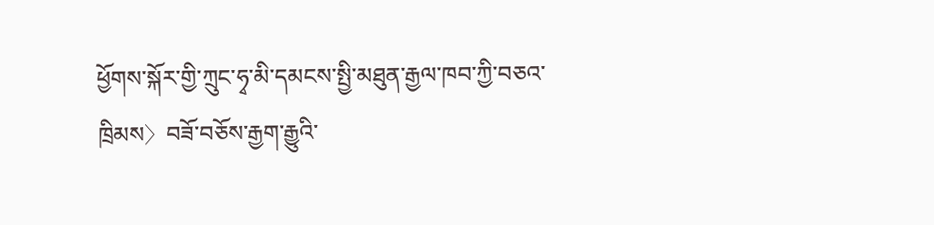ཕྱོགས་སྐོར་གྱི་ཀྲུང་ཧྭ་མི་དམངས་སྤྱི་མཐུན་རྒྱལ་ཁབ་ཀྱི་བཅའ་ཁྲིམས〉བཟོ་བཅོས་རྒྱག་རྒྱུའི་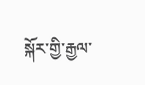སྐོར་གྱི་རྒྱལ་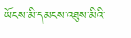ཡོངས་མི་དམངས་འཐུས་མིའི་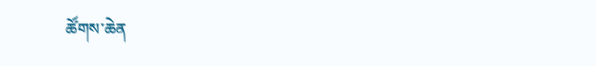ཚོགས་ཆེན